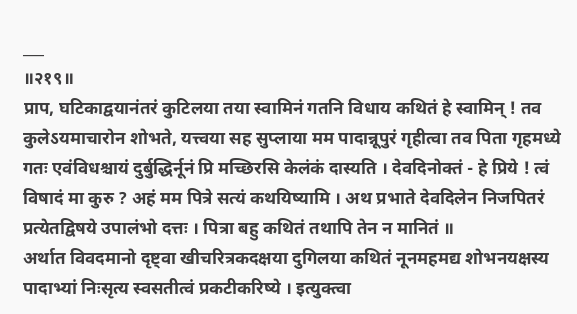___
॥२१९॥
प्राप, घटिकाद्वयानंतरं कुटिलया तया स्वामिनं गतनि विधाय कथितं हे स्वामिन् ! तव कुलेऽयमाचारोन शोभते, यत्त्वया सह सुप्लाया मम पादान्नूपुरं गृहीत्वा तव पिता गृहमध्ये गतः एवंविधश्चायं दुर्बुद्धिर्नूनं प्रि मच्छिरसि केलंकं दास्यति । देवदिनोक्तं - हे प्रिये ! त्वं विषादं मा कुरु ? अहं मम पित्रे सत्यं कथयिष्यामि । अथ प्रभाते देवदिलेन निजपितरं प्रत्येतद्विषये उपालंभो दत्तः । पित्रा बहु कथितं तथापि तेन न मानितं ॥
अर्थात विवदमानो दृष्ट्वा खीचरित्रकदक्षया दुगिलया कथितं नूनमहमद्य शोभनयक्षस्य पादाभ्यां निःसृत्य स्वसतीत्वं प्रकटीकरिष्ये । इत्युक्त्वा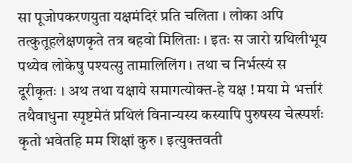सा पूजोपकरणयुता यक्षमंदिरं प्रति चलिता । लोका अपि तत्कुतूहलेक्षणकृते तत्र बहवो मिलिताः । इतः स जारो ग्रथिलीभूय पथ्येव लोकेषु पश्यत्सु तामालिलिंग । तथा च निर्भत्स्यं स दूरीकृतः । अथ तथा यक्षाये समागत्योक्त-हे यक्ष ! मया मे भर्त्तारं तथैवाधुना स्पृष्टमेतं प्रथिलं विनान्यस्य कस्यापि पुरुषस्य चेत्स्पर्शः कृतो भवेतहि मम शिक्षां कुरु । इत्युक्तवती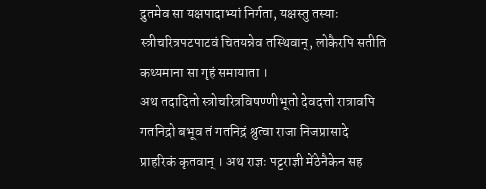द्रुतमेव सा यक्षपादाभ्यां निर्गता, यक्षस्तु तस्याः स्त्रीचरित्रपटपाटवं चितयन्नेव तस्थिवान्, लोकैरपि सतीति कथ्यमाना सा गृहं समायाता ।
अथ तदादितो स्त्रोचरित्रविषण्णीभूतो देवदत्तो रात्रावपि गतनिद्रो बभूव तं गतनिद्रं श्रुत्वा राजा निजप्रासादे प्राहरिकं कृतवान् । अथ राज्ञः पट्टराज्ञी मेंठेनैकेन सह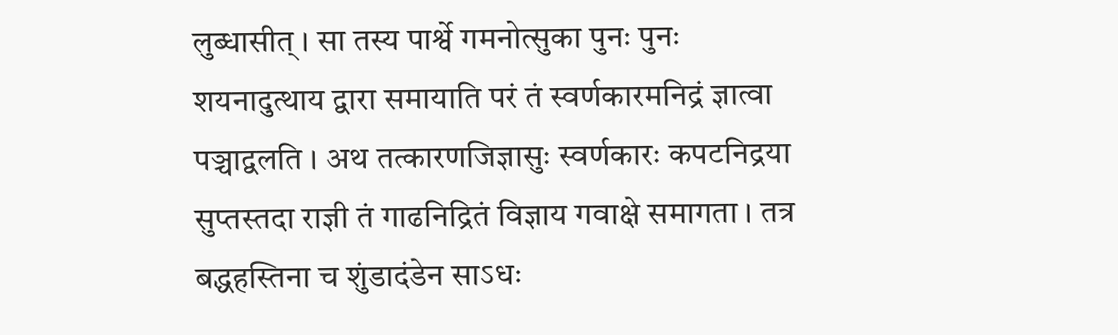लुब्धासीत् । सा तस्य पार्श्वे गमनोत्सुका पुनः पुनः शयनादुत्थाय द्वारा समायाति परं तं स्वर्णकारमनिद्रं ज्ञात्वा पञ्चाद्वलति । अथ तत्कारणजिज्ञासुः स्वर्णकारः कपटनिद्रया सुप्तस्तदा राज्ञी तं गाढनिद्रितं विज्ञाय गवाक्षे समागता । तत्र बद्धहस्तिना च शुंडादंडेन साऽधः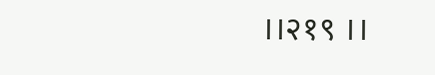।।२१९ ।।